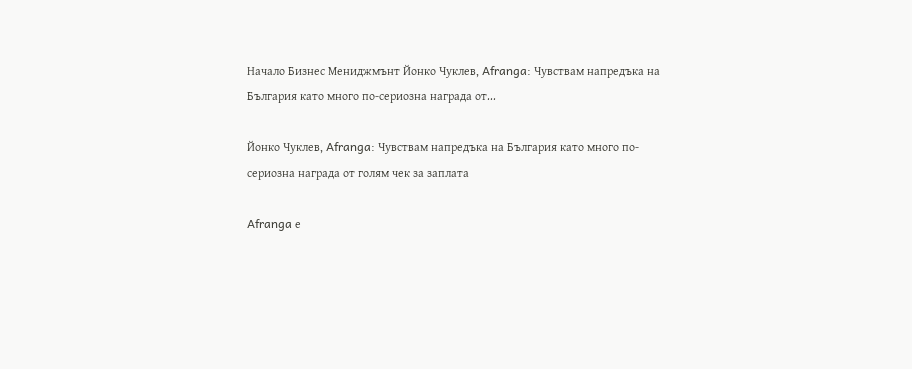Начало Бизнес Мениджмънт Йонко Чуклев, Afranga: Чувствам напредъка на България като много по-сериозна награда от...

Йонко Чуклев, Afranga: Чувствам напредъка на България като много по-сериозна награда от голям чек за заплата

Afranga е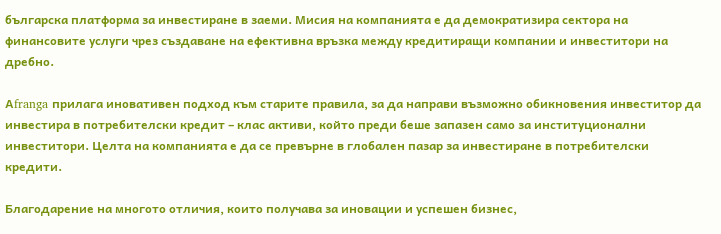българска платформа за инвестиране в заеми. Мисия на компанията е да демократизира сектора на финансовите услуги чрез създаване на ефективна връзка между кредитиращи компании и инвеститори на дребно.

Аfranga прилага иновативен подход към старите правила, за да направи възможно обикновения инвеститор да инвестира в потребителски кредит – клас активи, който преди беше запазен само за институционални инвеститори. Целта на компанията е да се превърне в глобален пазар за инвестиране в потребителски кредити.

Благодарение на многото отличия, които получава за иновации и успешен бизнес,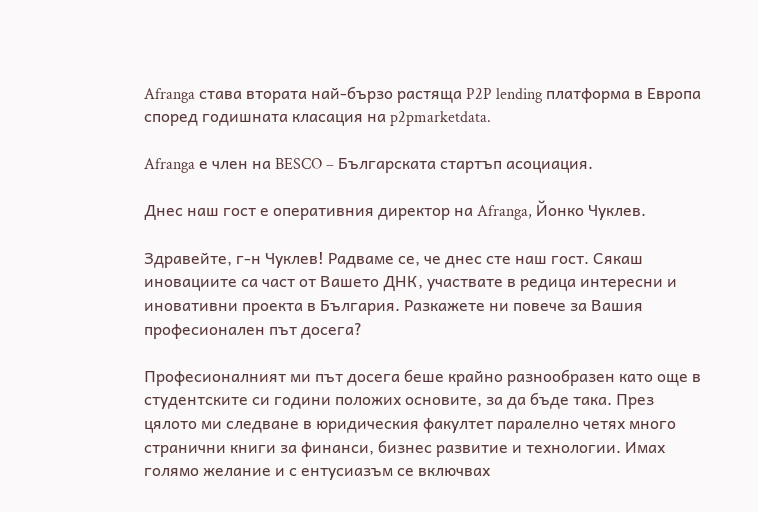Afranga става втората най-бързо растяща P2P lending платформа в Европа според годишната класация на p2pmarketdata.

Afranga е член на BESCO – Българската стартъп асоциация.

Днес наш гост е оперативния директор на Afranga, Йонко Чуклев.

Здравейте, г-н Чуклев! Радваме се, че днес сте наш гост. Сякаш иновациите са част от Вашето ДНК, участвате в редица интересни и иновативни проекта в България. Разкажете ни повече за Вашия професионален път досега?

Професионалният ми път досега беше крайно разнообразен като още в студентските си години положих основите, за да бъде така. През цялото ми следване в юридическия факултет паралелно четях много странични книги за финанси, бизнес развитие и технологии. Имах голямо желание и с ентусиазъм се включвах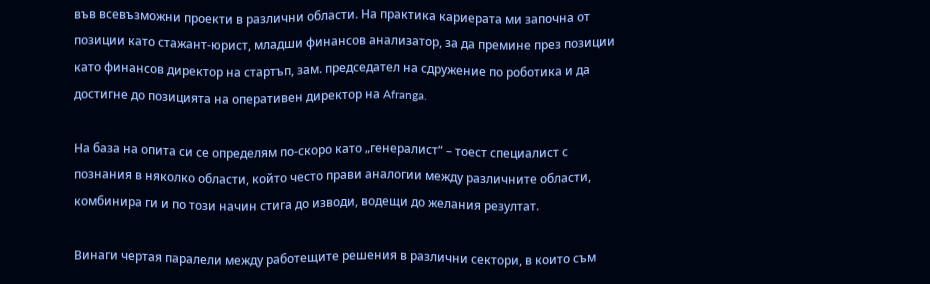във всевъзможни проекти в различни области. На практика кариерата ми започна от позиции като стажант-юрист, младши финансов анализатор, за да премине през позиции като финансов директор на стартъп, зам. председател на сдружение по роботика и да достигне до позицията на оперативен директор на Afranga.

На база на опита си се определям по-скоро като „генералист“ – тоест специалист с познания в няколко области, който често прави аналогии между различните области, комбинира ги и по този начин стига до изводи, водещи до желания резултат.

Винаги чертая паралели между работещите решения в различни сектори, в които съм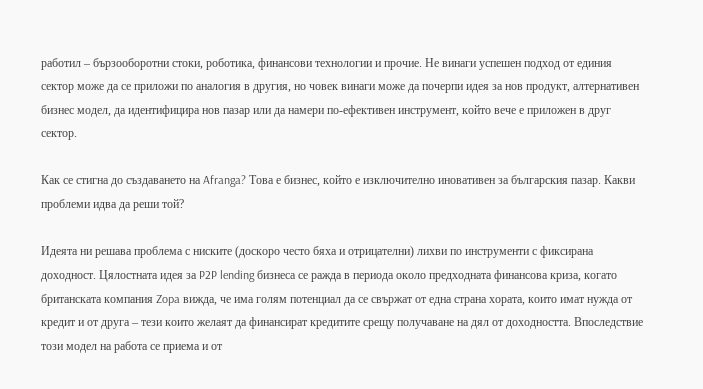работил – бързооборотни стоки, роботика, финансови технологии и прочие. Не винаги успешен подход от единия сектор може да се приложи по аналогия в другия, но човек винаги може да почерпи идея за нов продукт, алтернативен бизнес модел, да идентифицира нов пазар или да намери по-ефективен инструмент, който вече е приложен в друг сектор.

Как се стигна до създаването на Afranga? Това е бизнес, който е изключително иновативен за българския пазар. Какви проблеми идва да реши той?

Идеята ни решава проблема с ниските (доскоро често бяха и отрицателни) лихви по инструменти с фиксирана доходност. Цялостната идея за P2P lending бизнеса се ражда в периода около предходната финансова криза, когато британската компания Zopa вижда, че има голям потенциал да се свържат от една страна хората, които имат нужда от кредит и от друга – тези които желаят да финансират кредитите срещу получаване на дял от доходността. Впоследствие този модел на работа се приема и от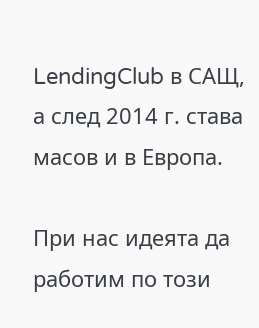LendingClub в САЩ, а след 2014 г. става масов и в Европа.

При нас идеята да работим по този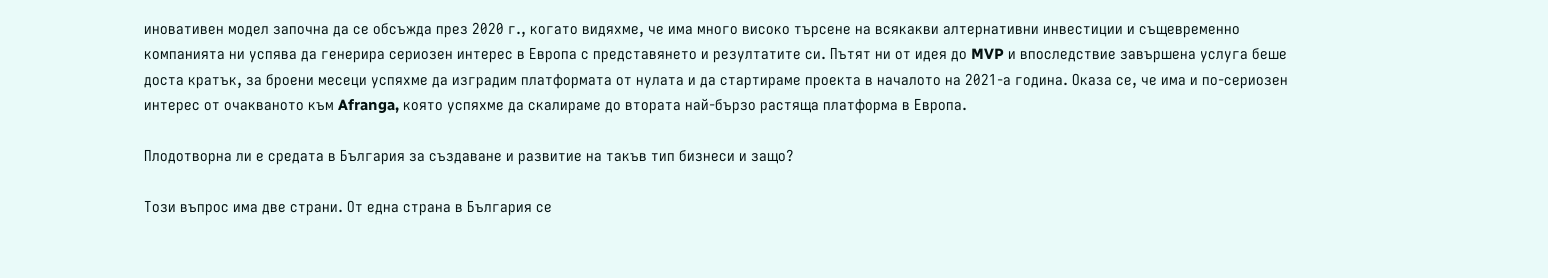иновативен модел започна да се обсъжда през 2020 г., когато видяхме, че има много високо търсене на всякакви алтернативни инвестиции и същевременно компанията ни успява да генерира сериозен интерес в Европа с представянето и резултатите си. Пътят ни от идея до MVP и впоследствие завършена услуга беше доста кратък, за броени месеци успяхме да изградим платформата от нулата и да стартираме проекта в началото на 2021-а година. Оказа се, че има и по-сериозен интерес от очакваното към Afranga, която успяхме да скалираме до втората най-бързо растяща платформа в Европа.

Плодотворна ли е средата в България за създаване и развитие на такъв тип бизнеси и защо?

Този въпрос има две страни. От една страна в България се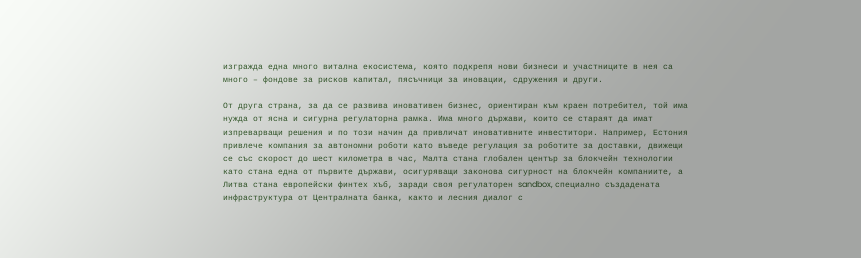изгражда една много витална екосистема, която подкрепя нови бизнеси и участниците в нея са много – фондове за рисков капитал, пясъчници за иновации, сдружения и други.

От друга страна, за да се развива иновативен бизнес, ориентиран към краен потребител, той има нужда от ясна и сигурна регулаторна рамка. Има много държави, които се стараят да имат изпреварващи решения и по този начин да привличат иновативните инвеститори. Например, Естония привлече компания за автономни роботи като въведе регулация за роботите за доставки, движещи се със скорост до шест километра в час, Малта стана глобален център за блокчейн технологии като стана една от първите държави, осигуряващи законова сигурност на блокчейн компаниите, а Литва стана европейски финтех хъб, заради своя регулаторен sandbox, специално създадената инфраструктура от Централната банка, както и лесния диалог с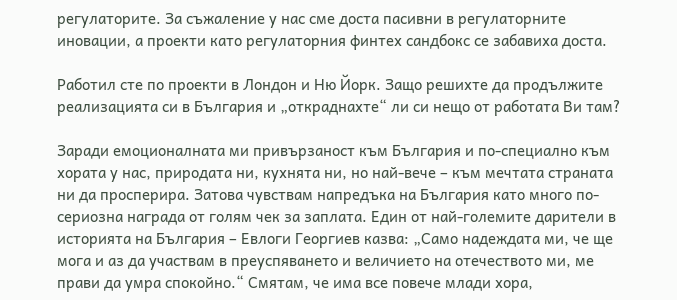регулаторите. За съжаление у нас сме доста пасивни в регулаторните иновации, а проекти като регулаторния финтех сандбокс се забавиха доста.

Работил сте по проекти в Лондон и Ню Йорк. Защо решихте да продължите реализацията си в България и „откраднахте“ ли си нещо от работата Ви там?

Заради емоционалната ми привързаност към България и по-специално към хората у нас, природата ни, кухнята ни, но най-вече – към мечтата страната ни да просперира. Затова чувствам напредъка на България като много по-сериозна награда от голям чек за заплата. Един от най-големите дарители в историята на България – Евлоги Георгиев казва: „Само надеждата ми, че ще мога и аз да участвам в преуспяването и величието на отечеството ми, ме прави да умра спокойно.“ Смятам, че има все повече млади хора,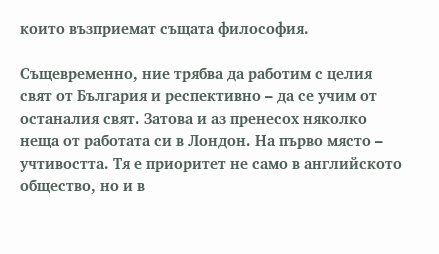които възприемат същата философия.

Същевременно, ние трябва да работим с целия свят от България и респективно – да се учим от останалия свят. Затова и аз пренесох няколко неща от работата си в Лондон. На първо място – учтивостта. Тя е приоритет не само в английското общество, но и в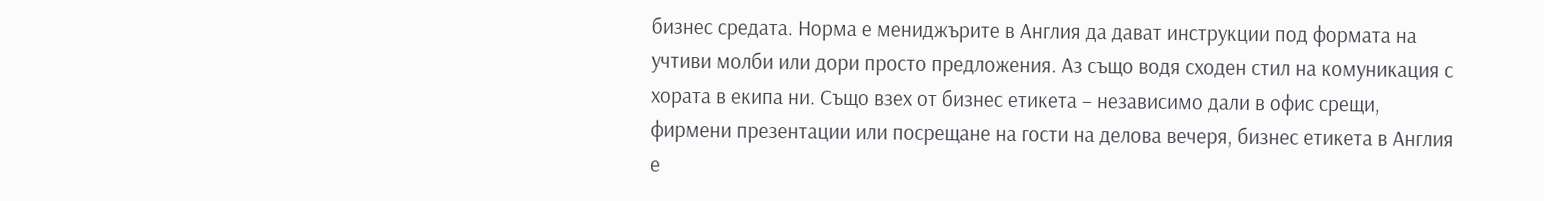бизнес средата. Норма е мениджърите в Англия да дават инструкции под формата на учтиви молби или дори просто предложения. Аз също водя сходен стил на комуникация с хората в екипа ни. Също взех от бизнес етикета – независимо дали в офис срещи, фирмени презентации или посрещане на гости на делова вечеря, бизнес етикета в Англия е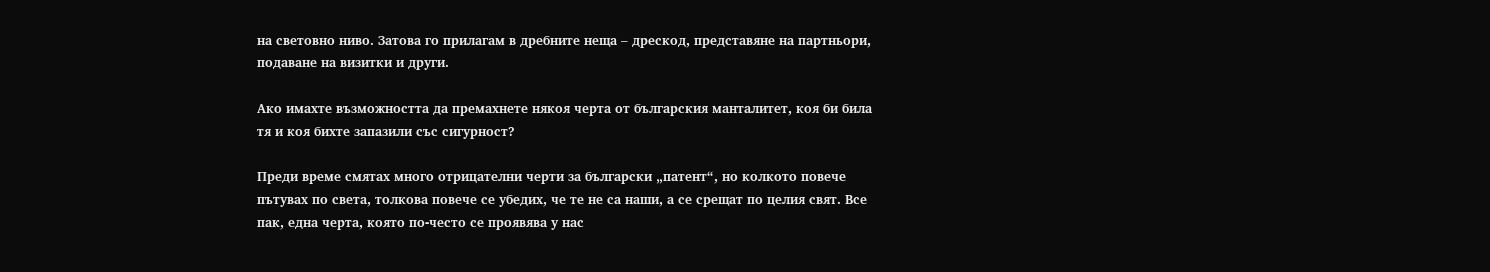на световно ниво. Затова го прилагам в дребните неща – дрескод, представяне на партньори, подаване на визитки и други.

Ако имахте възможността да премахнете някоя черта от българския манталитет, коя би била тя и коя бихте запазили със сигурност?

Преди време смятах много отрицателни черти за български „патент“, но колкото повече пътувах по света, толкова повече се убедих, че те не са наши, а се срещат по целия свят. Все пак, една черта, която по-често се проявява у нас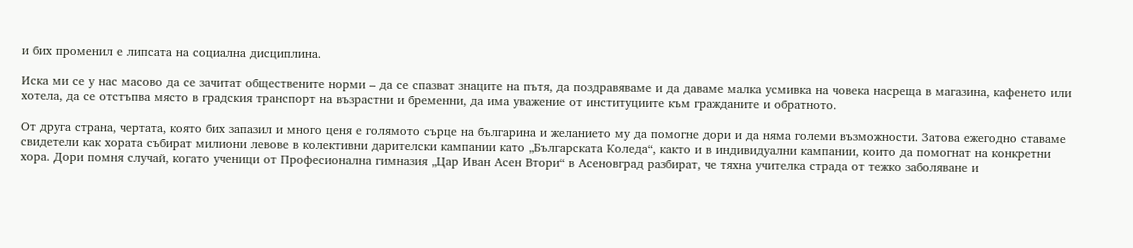и бих променил е липсата на социална дисциплина.

Иска ми се у нас масово да се зачитат обществените норми – да се спазват знаците на пътя, да поздравяваме и да даваме малка усмивка на човека насреща в магазина, кафенето или хотела, да се отстъпва място в градския транспорт на възрастни и бременни, да има уважение от институциите към гражданите и обратното.

От друга страна, чертата, която бих запазил и много ценя е голямото сърце на българина и желанието му да помогне дори и да няма големи възможности. Затова ежегодно ставаме свидетели как хората събират милиони левове в колективни дарителски кампании като „Българската Коледа“, както и в индивидуални кампании, които да помогнат на конкретни хора. Дори помня случай, когато ученици от Професионална гимназия „Цар Иван Асен Втори“ в Асеновград разбират, че тяхна учителка страда от тежко заболяване и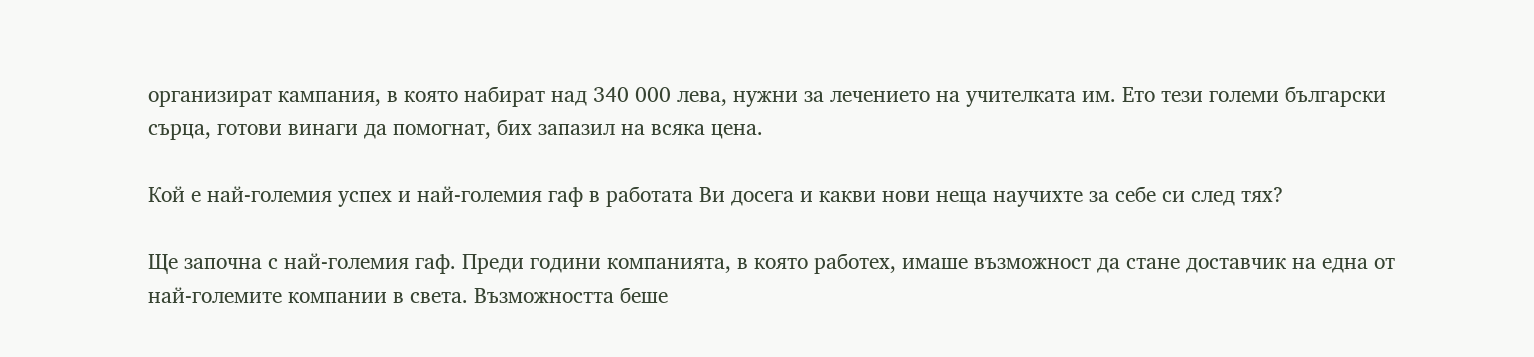организират кампания, в която набират над 340 000 лева, нужни за лечението на учителката им. Ето тези големи български сърца, готови винаги да помогнат, бих запазил на всяка цена.

Кой е най-големия успех и най-големия гаф в работата Ви досега и какви нови неща научихте за себе си след тях?

Ще започна с най-големия гаф. Преди години компанията, в която работех, имаше възможност да стане доставчик на една от най-големите компании в света. Възможността беше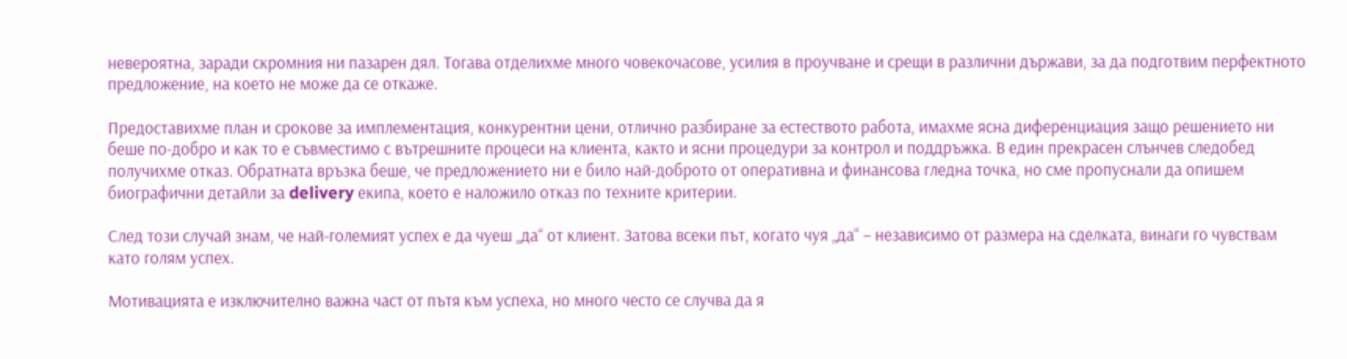невероятна, заради скромния ни пазарен дял. Тогава отделихме много човекочасове, усилия в проучване и срещи в различни държави, за да подготвим перфектното предложение, на което не може да се откаже.

Предоставихме план и срокове за имплементация, конкурентни цени, отлично разбиране за естеството работа, имахме ясна диференциация защо решението ни беше по-добро и как то е съвместимо с вътрешните процеси на клиента, както и ясни процедури за контрол и поддръжка. В един прекрасен слънчев следобед получихме отказ. Обратната връзка беше, че предложението ни е било най-доброто от оперативна и финансова гледна точка, но сме пропуснали да опишем биографични детайли за delivery екипа, което е наложило отказ по техните критерии.

След този случай знам, че най-големият успех е да чуеш „да“ от клиент. Затова всеки път, когато чуя „да“ – независимо от размера на сделката, винаги го чувствам като голям успех.

Мотивацията е изключително важна част от пътя към успеха, но много често се случва да я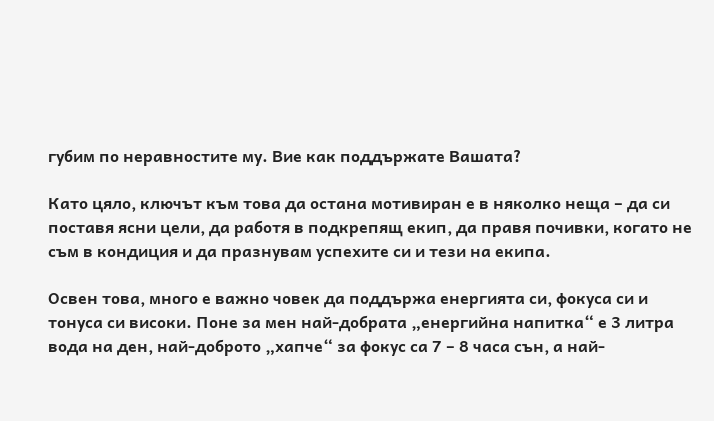губим по неравностите му. Вие как поддържате Вашата?

Като цяло, ключът към това да останa мотивиран е в няколко неща – да си поставя ясни цели, да работя в подкрепящ екип, да правя почивки, когато не съм в кондиция и да празнувам успехите си и тези на екипа.

Освен това, много е важно човек да поддържа енергията си, фокуса си и тонуса си високи. Поне за мен най-добрата „енергийна напитка“ е 3 литра вода на ден, най-доброто „хапче“ за фокус са 7 – 8 часа сън, а най-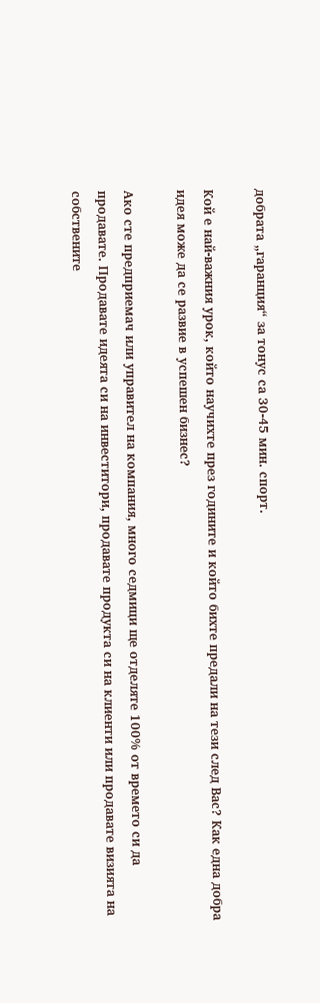добрата „гаранция“ за тонус са 30-45 мин. спорт.

Кой е най-важния урок, който научихте през годините и който бихте предали на тези след Вас? Как една добра идея може да се развие в успешен бизнес?

Ако сте предприемач или управител на компания, много седмици ще отделяте 100% от времето си да продавате. Продавате идеята си на инвеститори, продавате продукта си на клиенти или продавате визията на собствените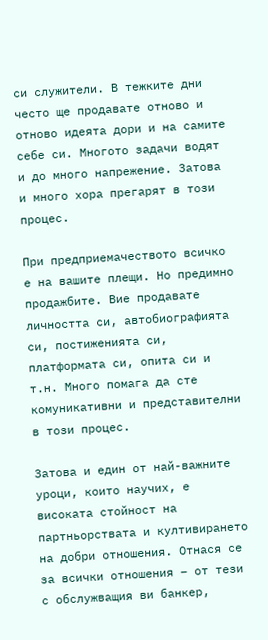си служители. В тежките дни често ще продавате отново и отново идеята дори и на самите себе си. Многото задачи водят и до много напрежение. Затова и много хора прегарят в този процес.

При предприемачеството всичко е на вашите плещи. Но предимно продажбите. Вие продавате личността си, автобиографията си, постиженията си, платформата си, опита си и т.н. Много помага да сте комуникативни и представителни в този процес.

Затова и един от най-важните уроци, които научих, е високата стойност на партньорствата и култивирането на добри отношения. Отнася се за всички отношения – от тези с обслужващия ви банкер,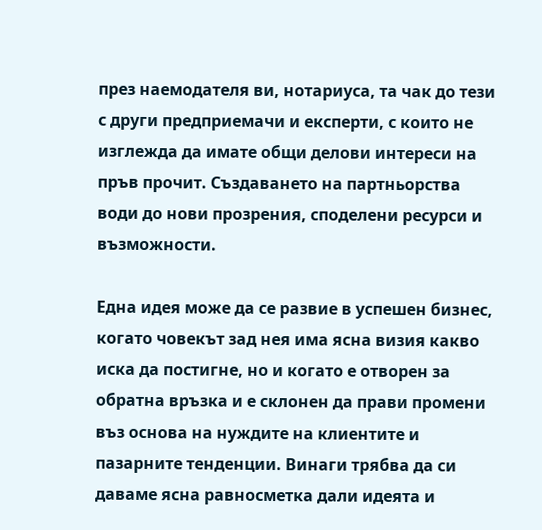през наемодателя ви, нотариуса, та чак до тези с други предприемачи и експерти, с които не изглежда да имате общи делови интереси на пръв прочит. Създаването на партньорства води до нови прозрения, споделени ресурси и възможности.

Една идея може да се развие в успешен бизнес, когато човекът зад нея има ясна визия какво иска да постигне, но и когато е отворен за обратна връзка и е склонен да прави промени въз основа на нуждите на клиентите и пазарните тенденции. Винаги трябва да си даваме ясна равносметка дали идеята и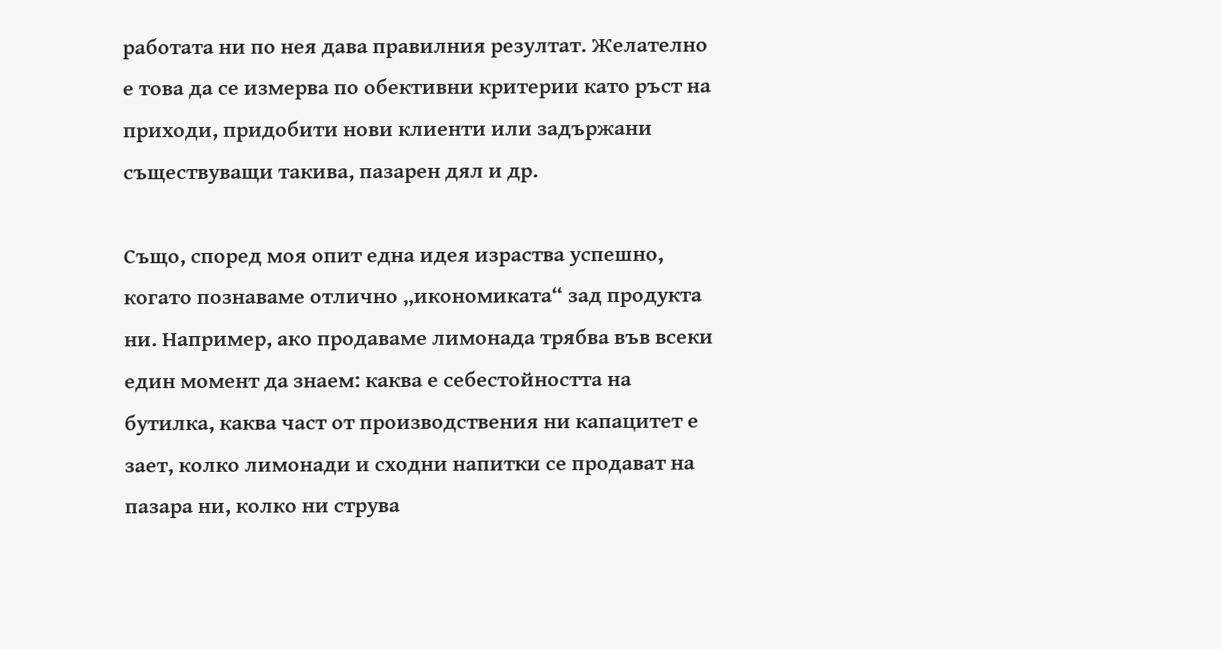работата ни по нея дава правилния резултат. Желателно е това да се измерва по обективни критерии като ръст на приходи, придобити нови клиенти или задържани съществуващи такива, пазарен дял и др.

Също, според моя опит една идея израства успешно, когато познаваме отлично „икономиката“ зад продукта ни. Например, ако продаваме лимонада трябва във всеки един момент да знаем: каква е себестойността на бутилка, каква част от производствения ни капацитет е зает, колко лимонади и сходни напитки се продават на пазара ни, колко ни струва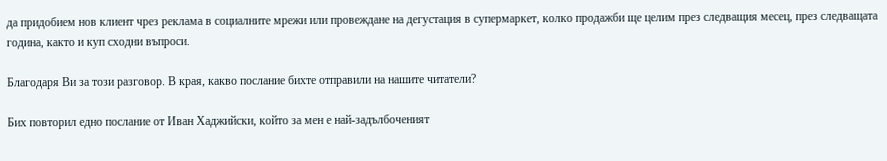да придобием нов клиент чрез реклама в социалните мрежи или провеждане на дегустация в супермаркет, колко продажби ще целим през следващия месец, през следващата година, както и куп сходни въпроси.

Благодаря Ви за този разговор. В края, какво послание бихте отправили на нашите читатели?

Бих повторил едно послание от Иван Хаджийски, който за мен е най-задълбоченият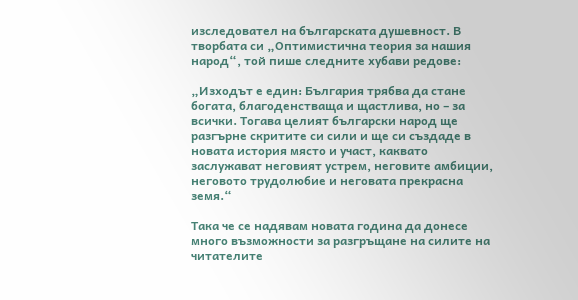изследовател на българскaта душевност. В творбата си „Оптимистична теория за нашия народ“, той пише следните хубави редове:

„Изходът е един: България трябва да стане богата, благоденстваща и щастлива, но – за всички. Тогава целият български народ ще разгърне скритите си сили и ще си създаде в новата история място и участ, каквато заслужават неговият устрем, неговите амбиции, неговото трудолюбие и неговата прекрасна земя.“

Така че се надявам новата година да донесе много възможности за разгръщане на силите на читателите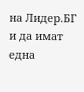на Лидер.БГ и да имат една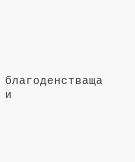благоденстваща и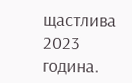щастлива 2023 година.